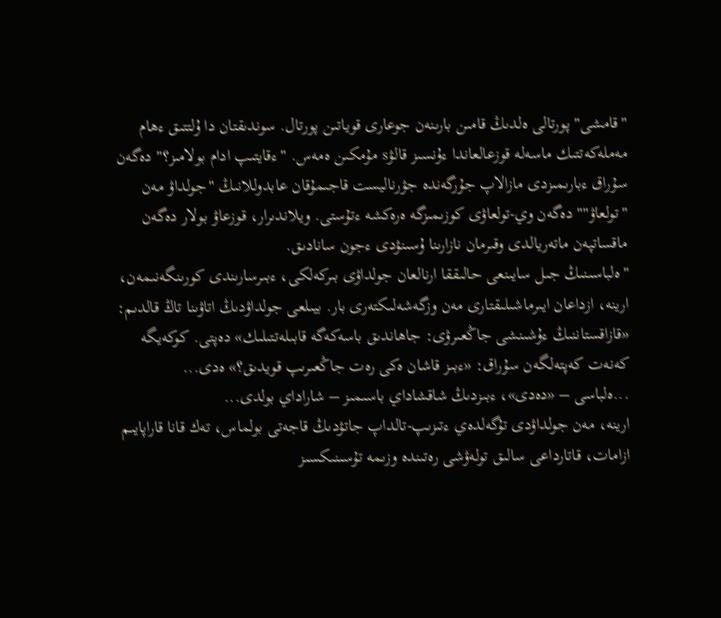"قامشى" پورتالى ەلدىڭ قامىن بارىنەن جوعارى قوياتىن پورتال. سوندىقتان دا ۇلتتىق ءھام مەملەكەتتىك ماسەلە قوزعالعاندا ءۇنسىز قالۋs مۇمكىن ەمەس. "ءقايتىپ ادام بولامىز؟" دەگەن سۇراق ءبارىمىزدى مازالاپ جۇرگەندە جۋرناليست قاجىمۇقان عابدوللانىڭ "جولداۋ مەن "تولعاۋ"" دەگەن وي-تولعاۋى كوزىمىزگە ەرەكشە ءتۇستى. ويلاندىرار، قوزعاۋ بولار دەگەن ماقساتپەن ماتەريالدى وقىرمان نازارىنا ۇسىنۋدى ءجون سانادىق.
"ەلباسىنىڭ جىل سايىنعى حالىققا ارنالعان جولداۋى بىركەلكى، ءبىرسارىندى كورىنگەنىمەن، ارينە، ازداعان ايىرماشىلىقتارى مەن وزگەشەلىكتەرى بار. بيىلعى جولداۋدىڭ اتاۋىنا تاڭ قالدىم: «قازاقستاننىڭ ءۇشىنشى جاڭعىرۋى: جاھاندىق باسەكەگە قابىلەتتىلىك» دەپتى. كوكەيگە كەنەت كەپتەلگەن سۇراق: «ءبىز قاشان ەكى رەت جاڭعىرىپ قويدىق؟» ەدى...
...ەلباسى – «دەدى»، ءبىزدىڭ شاقشاداي باسىمىز – شاراداي بولدى...
ارينە، مەن جولداۋدى تۇگەلدەي ءتىزىپ-تالداپ جاتۋدىڭ قاجەتى بولماس، تەك قانا قاراپايىم ازامات، قاتارداعى سالىق تولەۋشى رەتىندە وزىمە تۇسىنىكسىز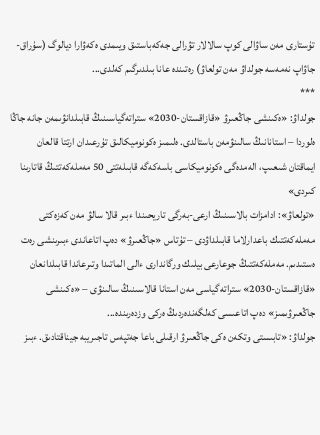تۇستارى مەن ساۋالى كوپ سالالار تۋرالى جەكەباستىق ويىمدى ەكەۋارا ديالوگ (سۇراق-جاۋاپ نەمەسە جولداۋ مەن تولعاۋ) رەتىندە عانا بىلدىرگىم كەلدى...
***
جولداۋ: «ەكىنشى جاڭعىرۋ «قازاقستان-2030» ستراتەگياسىنىڭ قابىلدانۋىمەن جانە جاڭا ەلوردا – استانانىڭ سالىنۋمەن باستالدى. ەلىمىز ەكونوميكالىق تۇرعىدان ارتتا قالعان ايماقتان شىعىپ، الەمدەگى ەكونوميكاسى باسەكەگە قابىلەتتى 50 مەملەكەتتىڭ قاتارىنا كىردى»
«تولعاۋ»: ادامزات بالاسىنىڭ ارعى-بەرگى تاريحىندا ءبىر قالا سالۋ مەن كەزەكتى مەملەكەتتىك باعدارلاما قابىلداۋدى – تۇتاس «جاڭعىرۋ» دەپ اتاعاندى ءبىرىنشى رەت ەستىدىم. مەملەكەتتىڭ جوعارعى بيلىك ورگاندارى ءالى الماتىدا وتىرعاندا قابىلدانعان «قازاقستان-2030» ستراتەگياسى مەن استانا قالاسىنىڭ سالىنۋى – «ەكىنشى جاڭعىرۋىمىز» دەپ اتاعىسى كەلگەندەردىڭ ەركى وزدەرىندە...
جولداۋ: «تابىستى وتكەن ەكى جاڭعىرۋ ارقىلى باعا جەتپەس تاجىريبە جيناقتادىق. ءبىز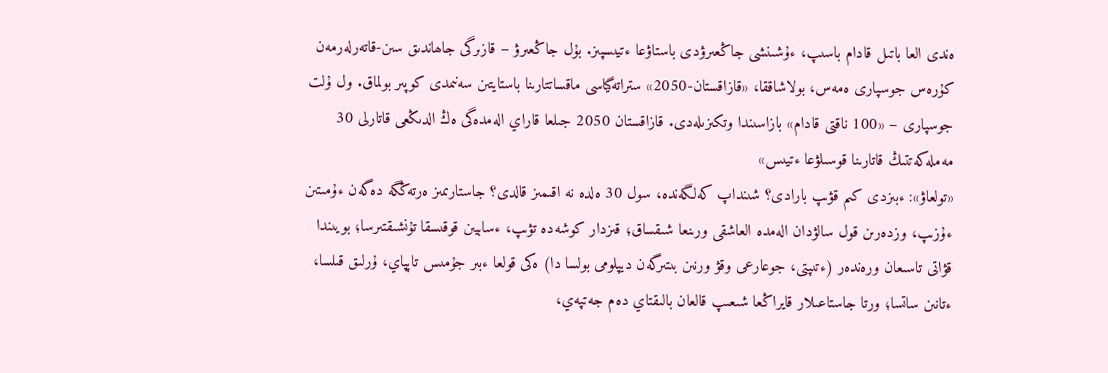ەندى العا باتىل قادام باسىپ، ءۇشىنشى جاڭعىرۋدى باستاۋعا ءتيىسپىز. بۇل جاڭعىرۋ – قازىرگى جاھاندىق سىن-قاتەرلەرمەن كۇرەس جوسپارى ەمەس، بولاشاققا، «قازاقستان-2050» ستراتەگياسى ماقساتتارىنا باستايتىن سەنىمدى كوپىر بولماق. ول ۇلت جوسپارى – «100 ناقتى قادام» بازاسىندا وتكىزىلەدى. قازاقستان 2050 جىلعا قاراي الەمدەگى ەڭ الدىڭعى قاتارلى 30 مەملەكەتتىڭ قاتارىنا قوسىلۋعا ءتيىس»
«تولعاۋ»: ءبىزدى كىم قۋىپ بارادى؟ شىنداپ كەلگەندە، سول 30 ەلدە نە اقىمىز قالدى؟ جاستارىمىز ەرتەڭگە دەگەن ءۇمىتىن ءۇزىپ، وزدەرىن قول سالۋدان الەمدە العاشقى ورىنعا شىقساق؛ قىزدار كوشەدە تۋىپ، ءسابيىن قوقىسقا تۇنشىقتىرسا؛ بويىندا قۋاتى تاسىعان ورەندەر (ءتىپتى، جوعارعى وقۋ ورنىن بىتىرگەن ديپلومى بولسا دا) ەكى قولعا ءبىر جۇمىس تاپپاي، ۇرلىق قىلسا، ءتانىن ساتسا؛ ورتا جاستاعىلار قايراڭعا شىعىپ قالعان بالىقتاي دەم جەتپەي،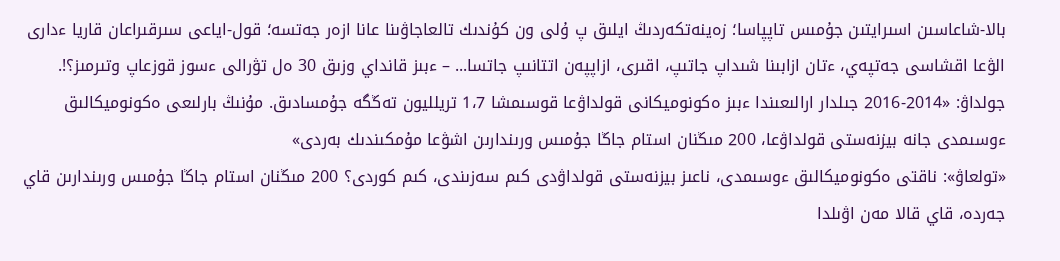بالا-شاعاسىن اسىرايتىن جۇمىس تاپپاسا؛ زەينەتكەردىڭ ايلىق پ ۇلى ون كۇندىك تالعاجاۋىنا عانا ازەر جەتسە؛ قول-اياعى سىرقىراعان قاريا ءدارى الۋعا اقشاسى جەتپەي، ءتان ازابىنا شىداپ جاتىپ، اقىرى، ازاپپەن اتتانىپ جاتسا... – ءبىز قانداي وزىق 30 ەل تۋرالى ءسوز قوزعاپ وتىرمىز؟!.
جولداۋ: «2014-2016 جىلدار ارالىعىندا ءبىز ەكونوميكانى قولداۋعا قوسىمشا 1،7 تريلليون تەڭگە جۇمسادىق. مۇنىڭ بارلىعى ەكونوميكالىق ءوسىمدى جانە بيزنەستى قولداۋعا، 200 مىڭنان استام جاڭا جۇمىس ورىندارىن اشۋعا مۇمكىندىك بەردى»
«تولعاۋ»: ناقتى ەكونوميكالىق ءوسىمدى، ناعىز بيزنەستى قولداۋدى كىم سەزىندى، كىم كوردى؟ 200 مىڭنان استام جاڭا جۇمىس ورىندارىن قاي جەردە، قاي قالا مەن اۋىلدا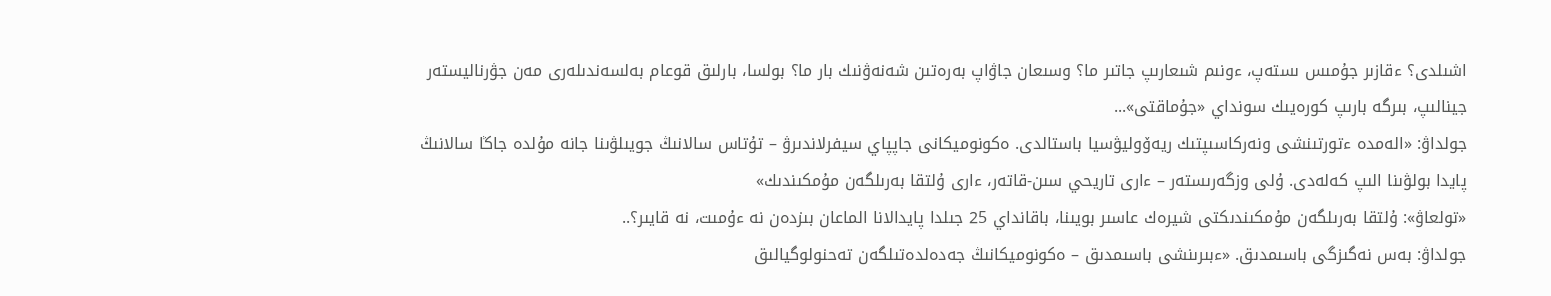اشىلدى؟ ءقازىر جۇمىس ىستەپ، ءونىم شىعارىپ جاتىر ما؟ وسىعان جاۋاپ بەرەتىن شەنەۋنىك بار ما؟ بولسا، بارلىق قوعام بەلسەندىلەرى مەن جۋرناليستەر جينالىپ، بىرگە بارىپ كورەيىك سونداي «جۇماقتى»...
جولداۋ: «الەمدە ءتورتىنشى ونەركاسىپتىك ريەۆوليۋسيا باستالدى. ەكونوميكانى جاپپاي سيفرلاندىرۋ – تۇتاس سالانىڭ جويىلۋىنا جانە مۇلدە جاڭا سالانىڭ پايدا بولۋىنا الىپ كەلەدى. ۇلى وزگەرىستەر – ءارى تاريحي سىن-قاتەر، ءارى ۇلتقا بەرىلگەن مۇمكىندىك»
«تولعاۋ»: ۇلتقا بەرىلگەن مۇمكىندىكتى شيرەك عاسىر بويىنا، باقانداي 25 جىلدا پايدالانا الماعان بىزدەن نە ءۇمىت، نە قايىر؟..
جولداۋ: بەس نەگىزگى باسىمدىق. «ءبىرىنشى باسىمدىق – ەكونوميكانىڭ جەدەلدەتىلگەن تەحنولوگيالىق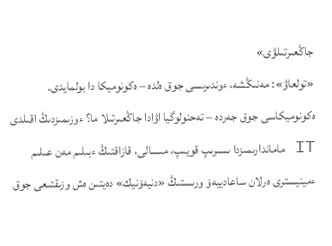جاڭعىرتىلۋى»
«تولعاۋ»: مەنىڭشە، ءوندىرىسى جوق ەلدە – ەكونوميكا دا بولمايدى. ەكونوميكاسى جوق جەردە – تەحنولوگيا اۋادا جاڭعىرتىلا ما؟ ءوزىمىزدىڭ اقىلدى IT ماماندارىمىزدا ىسىرىپ قويىپ، مىسالى، قازاقتىڭ ءبىلىم مەن عىلىم ءمينيسترى ەرلان ساعادييەۆ ورىستىڭ «دنيەۆنيك» دەيتىن ەش وزىقتىعى جوق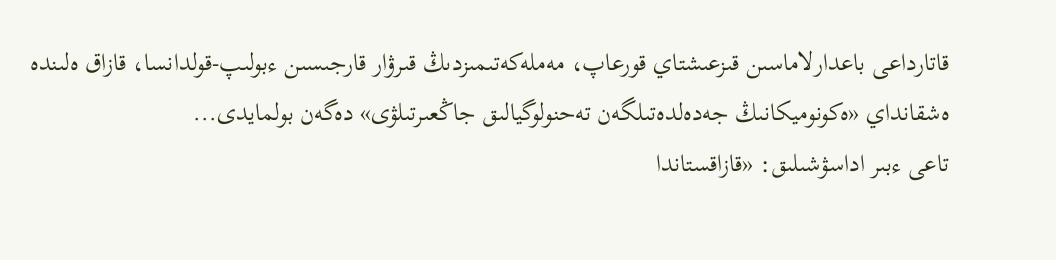قاتارداعى باعدارلاماسىن قىزعىشتاي قورعاپ، مەملەكەتىمىزدىڭ قىرۋار قارجىسىن ءبولىپ-قولدانسا، قازاق ەلىندە ەشقانداي «ەكونوميكانىڭ جەدەلدەتىلگەن تەحنولوگيالىق جاڭعىرتىلۋى» دەگەن بولمايدى...
تاعى ءبىر اداسۋشىلىق: «قازاقستاندا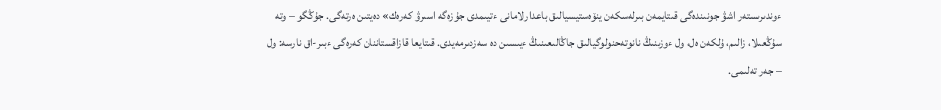ءوندىرىستەر اشۋ جونىندەگى قىتايمەن بىرلەسكەن ينۆەستيسيالىق باعدارلامانى ءتيىمدى جۇزەگە اسىرۋ كەرەك» دەيتىن ەرتەگى. جۇڭگو – وتە سۇڭعىلا، زالىم، ۇلكەن ەل، ول ءوزىنىڭ نانوتەحنولوگيالىق جاڭالىعىنىڭ ءيىسىن دە سەزدىرمەيدى. قىتايعا قازاقستاننان كەرەگى ءبىر-اق نارسە: ول – جەر تەلىمى.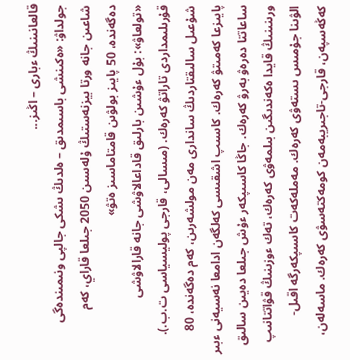قالعانىنىڭ ءبارى – اڭىز...
جولداۋ: «ەكىنشى باسىمدىق – ەلدىڭ ىشكى جالپى ونىمىندەگى شاعىن جانە ورتا بيزنەستىڭ ۇلەسىن 2050 جىلعا قاراي، كەم دەگەندە، 50 پايىز بولۋىن قامتاماسىز ەتۋ»
«تولعاۋ»: بۇل ءۇشىن بارلىق قاداعالاۋشى جانە قارالاۋشى قۇرىلىمداردى تاراتۋ كەرەك. (مىسالى، قارجى پوليسياسى ت.ب.). شۇعىل سالىقتاردىڭ ساندارى مەن مولشەرىن، كەم دەگەندە، 80 پايىزعا كەمىتۋ كەرەك. كاسىپ اشقىسى كەلگەن ادامعا نەسيەنى ءبىر ساعاتتا دەرەۋ بەرۋ كەرەك. جاڭا كاسىپكەر ءۇش جىلعا دەيىن سالىق ورىنىنىڭ قايدا ەكەندىگىن بىلمەۋى كەرەك، تەك ءوزىنىڭ قۋاتتانىپ الۋىنا جۇمىس ىستەۋى كەرەك. مەملەكەت كاسىپكەرگە اقىل-كەڭەسپەن، قارجى-تاجىريبەمەن كومەكتەسۋى كەرەك. ماسەلەن،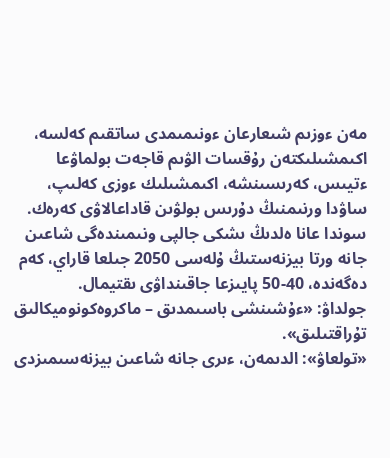مەن ءوزىم شىعارعان ءونىمىمدى ساتقىم كەلسە، اكىمشىلىكتەن رۇقسات الۋىم قاجەت بولماۋعا ءتيىس، كەرىسىنشە، اكىمشىلىك ءوزى كەلىپ، ساۋدا ورنىمنىڭ دۇرىس بولۋىن قاداعالاۋى كەرەك. سوندا عانا ەلدىڭ ىشكى جالپى ونىمىندەگى شاعىن جانە ورتا بيزنەستىڭ ۇلەسى 2050 جىلعا قاراي، كەم دەگەندە، 40-50 پايىزعا جاقىنداۋى ىقتيمال.
جولداۋ: «ءۇشىنشى باسىمدىق – ماكروەكونوميكالىق تۇراقتىلىق».
«تولعاۋ»: الدىمەن، ءىرى جانە شاعىن بيزنەسىمىزدى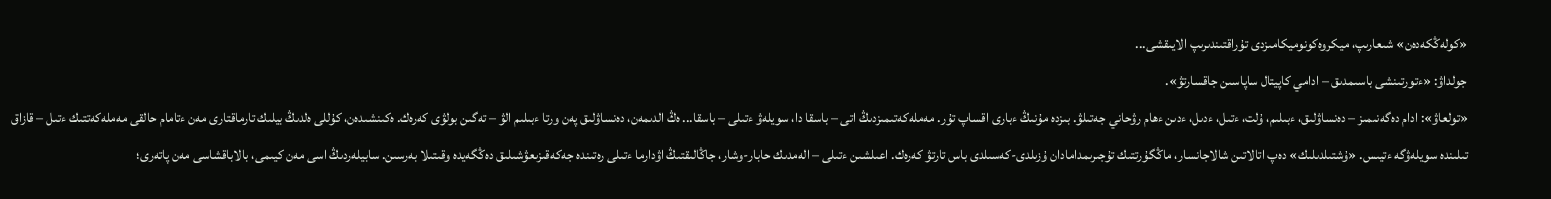«كولەڭكەدەن» شىعارىپ، ميكروەكونوميكامىزدى تۇراقتىندىرىپ الايىقشى...
جولداۋ: «ءتورتىنشى باسىمدىق – ادامي كاپيتال ساپاسىن جاقسارتۋ».
«تولعاۋ»: ادام دەگەنىمىز – دەنساۋلىق، ءبىلىم، ۇلت، ءتىل، ءدىل، ءدىن ءھام رۋحاني جەتىلۋ. بىزدە مۇنىڭ ءبارى اقساپ تۇر. مەملەكەتىمىزدىڭ اتى – باسقا دا، سويلەۋ ءتىلى – باسقا... ەڭ الدىمەن، دەنساۋلىق پەن ورتا ءبىلىم الۋ – تەگىن بولۋى كەرەك. ەكىنشىدەن، كۇللى ەلدىڭ بيلىك تارماقتارى مەن ءتامام حالقى مەملەكەتتىك ءتىل – قازاق تىلىندە سويلەۋگە ءتيىس. «ۇشتىلدىلىك» دەپ اتالاتىن شالاجانسار، ماڭگۇرتتىك تۇجىرىمدامادان ۇزىلدى-كەسىلدى باس تارتۋ كەرەك. اعىلشىن ءتىلى – الەمدىك حابار-وشار، جاڭالىقتىڭ اۋدارما ءتىلى رەتىندە جەكەقىزىعۋشىلىق دەڭگەيدە وقىتىلا بەرسىن. سابيلەردىڭ اسى مەن كيىمى، بالاباقشاسى مەن پاتەرى؛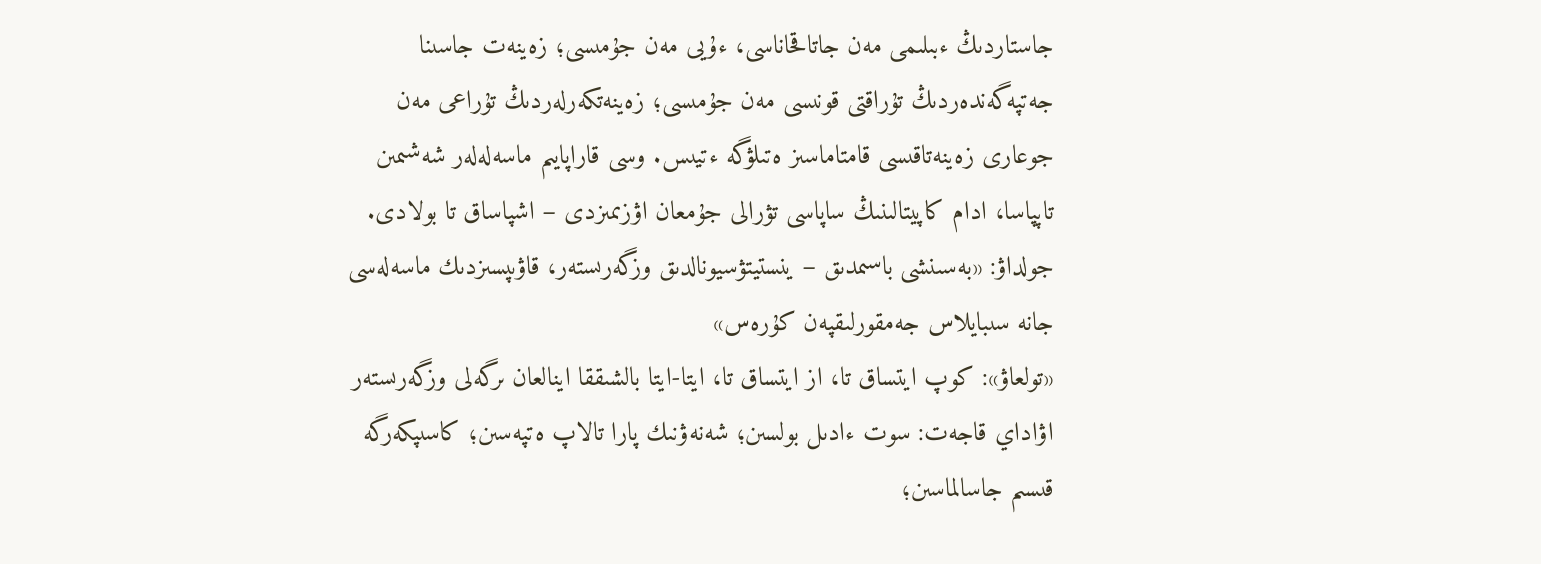جاستاردىڭ ءبىلىمى مەن جاتاقحاناسى، ءۇيى مەن جۇمىسى؛ زەينەت جاسىنا جەتپەگەندەردىڭ تۇراقتى قونىسى مەن جۇمىسى؛ زەينەتكەرلەردىڭ تۇراعى مەن جوعارى زەينەتاقىسى قامتاماسىز ەتىلۋگە ءتيىس. وسى قاراپايىم ماسەلەلەر شەشىمىن تاپپاسا، ادام كاپيتالىنىڭ ساپاسى تۋرالى جۇمعان اۋزىمىزدى – اشپاساق تا بولادى.
جولداۋ: «بەسىنشى باسىمدىق – ينستيتۋسيونالدىق وزگەرىستەر، قاۋىپسىزدىك ماسەلەسى جانە سىبايلاس جەمقورلىقپەن كۇرەس»
«تولعاۋ»: كوپ ايتساق تا، از ايتساق تا، ايتا-ايتا بالشىققا اينالعان ىرگەلى وزگەرىستەر اۋاداي قاجەت: سوت ءادىل بولسىن؛ شەنەۋنىك پارا تالاپ ەتپەسىن؛ كاسىپكەرگە قىسىم جاسالماسىن؛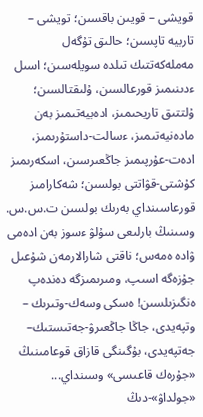قويشى – قويىن باقسىن؛ تويشى – تاربيە تاپسىن؛ حالىق تۇگەل مەملەكەتتىك تىلدە سويلەسىن؛ اسىل ءدىنىمىز قورعالسىن، ۇلىقتالسىن؛ ۇلتتىق تاريحىمىز، ادەبيەتىمىز بەن مادەنيەتىمىز، ءسالت-داستۇرىمىز، ادەت-عۇرپىمىز جاڭعىرسىن، اسكەرىمىز كۇشتى-قۋاتتى بولسىن؛ شەكارامىز قورعاسىنداي بەرىك بولسىن ت.س.س.
وسىنىڭ بارلىعى سۇلۋ ءسوز بەن ادەمى ۋادە ەمەس؛ ناقتى شارالارمەن شۇعىل جۇزەگە اسىپ، ومىرىمىزگە دەندەپ ەنگىزىلسىن! ەسكى وسەك-وتىرىك – وتپەيدى، جاڭا جاڭعىرۋ-جەتىستىك– جەتپەيدى، بۇگىنگى قازاق قوعامىنىڭ «جۇرەك قاعىسى» وسىنداي...
«جولداۋ»-دىڭ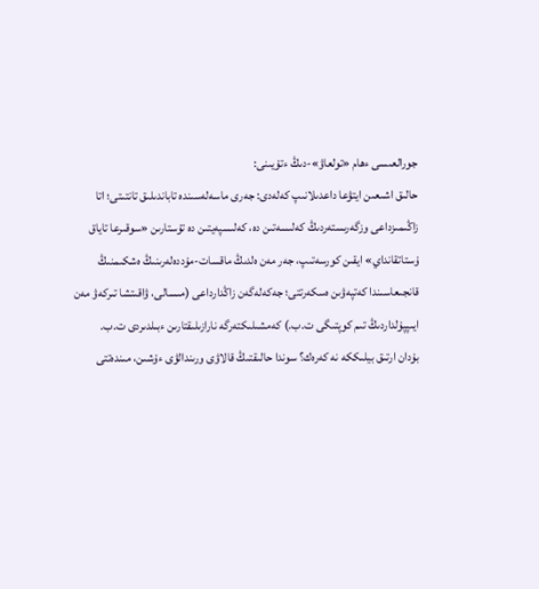جورالعىسى ءھام «تولعاۋ»-دىڭ ءتۇيىنى:
حالىق اشىعىن ايتۋعا داعدىلانىپ كەلەدى: جەرى ماسەلەسىندە تاباندىلىق تانتىتى؛ اتا زاڭىمىزداعى وزگەرىستەردىڭ كەلىسەتىن دە، كەلىسپەيتىن دە تۇستارىن «سوقىرعا تاياق ۇستاتقانداي» ايقىن كورسەتىپ، جەر مەن ەلدىڭ ماقسات-مۇددەلەرىنىڭ ەشكىمنىڭ قانجىعاسىندا كەتپەۋىن ەسكەرتتى؛ جەكەلەگەن زاڭدارداعى (مىسالى، ۋاقىتشا تىركەۋ مەن ايىپپۇلداردىڭ تىم كوپتىگى ت.ب.) كەمشىلىكتەرگە نارازىلىقتارىن ءبىلدىردى ت.ب.
بۇدان ارتىق بيلىككە نە كەرەك؟ سوندا حالىقتىڭ قالاۋى ورىندالۋى ءۇشىن، مىندەتتى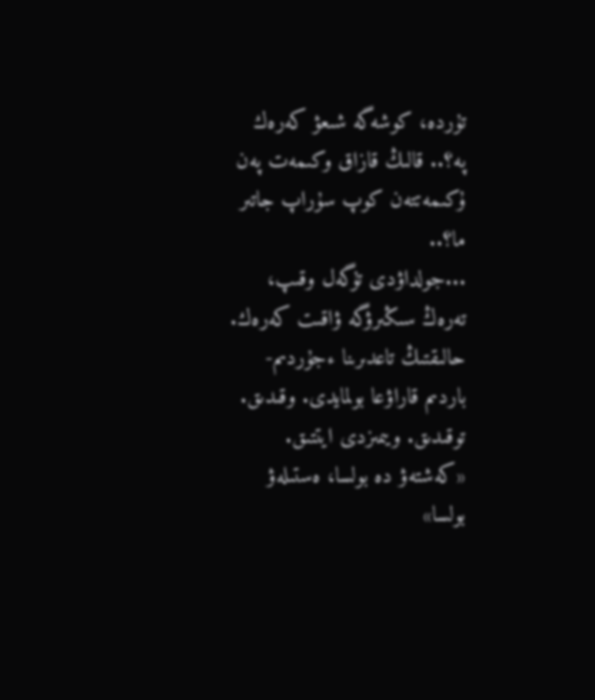تۇردە، كوشەگە شىعۋ كەرەك پە؟.. قالىڭ قازاق وكىمەت پەن ۇكىمەتتەن كوپ سۇراپ جاتىر ما؟..
...جولداۋدى تۇگەل وقىپ، تەرەڭ سىڭىرۋگە ۋاقىت كەرەك. حالىقتىڭ تاعدىرىنا ءجۇردىم-باردىم قاراۋعا بولمايدى. وقىدىق. توقىدىق. ويىمىزدى ايتتىق. «كەشتەۋ دە بولسا، ەستىلەۋ بولسا»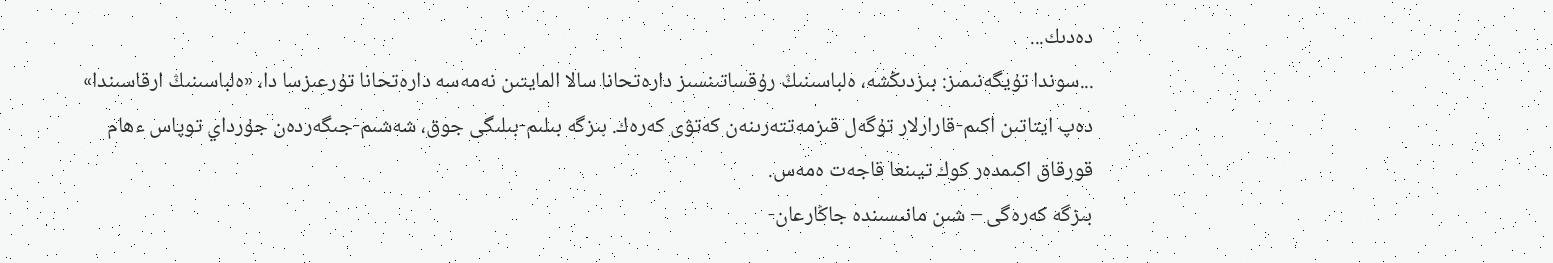دەدىك...
...سوندا تۇيگەنىمىز: بىزدىڭشە، ەلباسىنىڭ رۇقساتىنسىز دارەتحانا سالا المايتىن نەمەسە دارەتحانا تۇرعىزسا دا، «ەلباسىنىڭ ارقاسىندا» دەپ ايتاتىن اكىم-قارارلار تۇگەل قىزمەتتەرىنەن كەتۋى كەرەك. بىزگە بىلىم-بىلىگى جوق، شەشىم-جىگەردەن جۇرداي توپاس ءھام قورقاق اكىمدەر كوك تيىنعا قاجەت ەمەس.
بىزگە كەرەگى – شىن مانىسىندە جاڭارعان-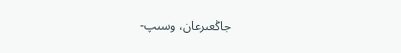جاڭعىرعان، وسىپ-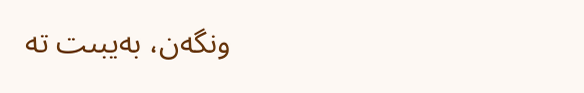ونگەن، بەيبىت تە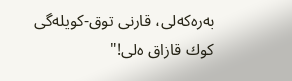بەرەكەلى، قارنى توق-كويلەگى كوك قازاق ەلى!"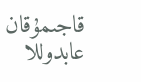قاجىمۇقان عابدوللا